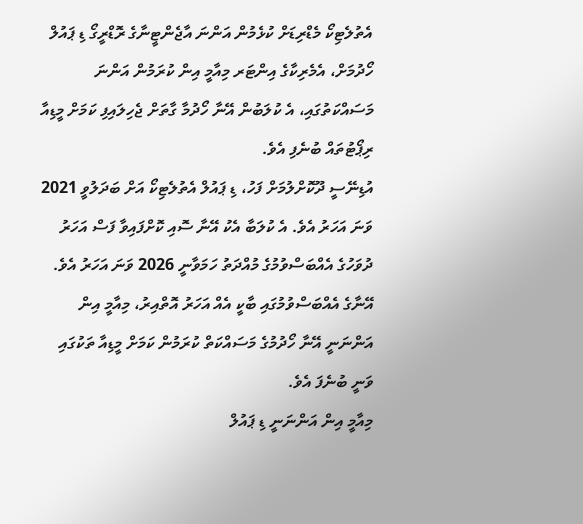އެތުލެޓިކޯ މެޑްރިޑަށް ކުޅެމުން އަންނަ އާޖެންޓީނާގެ ރޮޑްރީގޯ ޑި ޕައުލް ހޯދުމަށް، އެމެރިކާގެ އިންޓަރ މިއާމީ އިން ކުރަމުން އަންނަ މަސައްކަތުގައި، އެ ކުލަބުން އޭނާ ހޯދުމާ ގާތަށް ޖެހިލައިފި ކަމަށް މީޑިއާ ރިޕޯޓުތައް ބުނެފި އެވެ.
އުޑިނޭސީ ދޫކޮށްލުމަށް ފަހު، ޑި ޕައުލް އެތުލެޓިކޯ އަށް ބަދަލުވީ 2021 ވަނަ އަހަރު އެވެ. އެ ކުލަބާ އެކު އޭނާ ސޮއި ކޮށްފައިވާ ފަސް އަހަރު ދުވަހުގެ އެއްބަސްވުމުގެ މުއްދަތު ހަމަވާނީ 2026 ވަނަ އަހަރު އެވެ. އޭނާގެ އެއްބަސްވުމުގައި ބާކީ އެއް އަހަރު އޮތްއިރު، މިއާމީ އިން އަންނަނީ އޭނާ ހޯދުމުގެ މަސައްކަތް ކުރަމުން ކަމަށް މީޑިއާ ތަކުގައި ވަނީ ބުނެފަ އެވެ.
މިއާމީ އިން އަންނަނީ ޑި ޕައުލް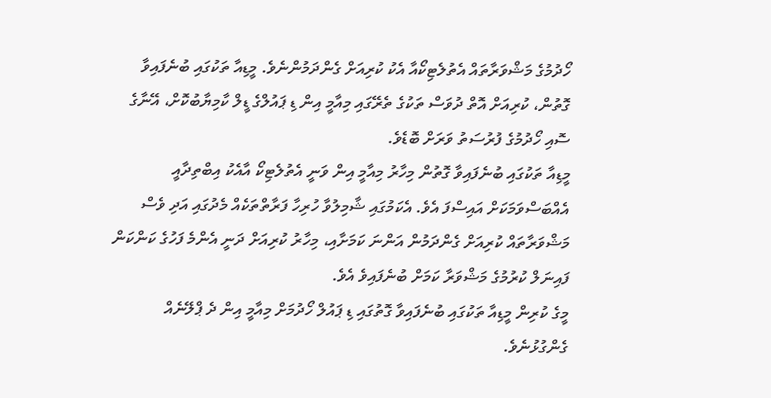ހޯދުމުގެ މަޝްވަރާތައް އެތުލެޓިކޯއާ އެކު ކުރިއަށް ގެންދަމުންނެވެ. މީޑިއާ ތަކުގައި ބުނެފައިވާ ގޮތުން، ކުރިއަށް އޮތް ދުވަސް ތަކުގެ ތެރޭގައި މިއާމީ އިން ޑި ޕައުލްގެ ޑީލް ކާމިޔާބުކޮށް، އޭނާގެ ސޮއި ހޯދުމުގެ ފުރުސަތު ވަރަށް ބޮޑެވެ.
މީޑިއާ ތަކުގައި ބުނެފައިވާ ގޮތުން މިހާރު މިއާމީ އިން ވަނީ އެތުލެޓިކޯ އާއެކު އިބްތިދާއީ އެއްބަސްވަމަކަށް އައިސްފަ އެވެ. އެކަމުގައި ޝާމިލުވާ ހުރިހާ ފަރާތްތަކެއް މެދުގައި އަދި ވެސް މަޝްވަރާތައް ކުރިއަށް ގެންދަމުން އަންނަ ކަމަށާއި، މިހާރު ކުރިއަށް ދަނީ އެންމެ ފަހުގެ ކަންކަން ފައިނަލް ކުރުމުގެ މަޝްވަރާ ކަމަށް ބުނެފައިވެ އެވެ.
މީގެ ކުރިން މީޑިއާ ތަކުގައި ބުނެފައިވާ ގޮތުގައި ޑި ޕައުލް ހޯދުމަށް މިއާމީ އިން ދެ ޕްލޭނެއް ގެންގުޅުނެވެ.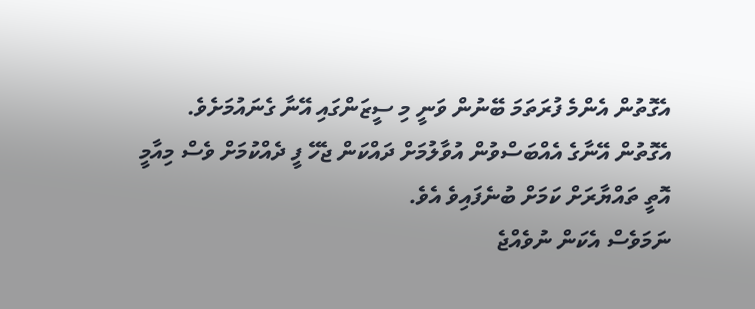އެގޮތުން އެންމެ ފުރަތަމަ ބޭނުން ވަނީ މި ސީޒަންގައި އޭނާ ގެނައުމަށެވެ. އެގޮތުން އޭނާގެ އެއްބަސްވުން އުވާލުމަށް ދައްކަން ޖެހޭ ފީ ދެއްކުމަށް ވެސް މިއާމީ އޮތީ ތައްޔާރަށް ކަމަށް ބުނެފައިވެ އެވެ.
ނަމަވެސް އެކަން ނުވެއްޖެ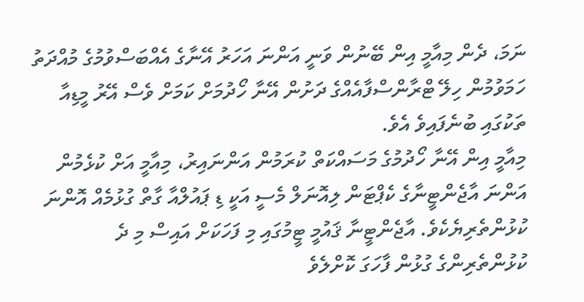ނަމަ، ދެން މިއާމީ އިން ބޭނުން ވަނީ އަންނަ އަހަރު އޭނާގެ އެއްބަސްވުމުގެ މުއްދަތު ހަމަވުމުން ހިލޭ ޓްރާންސްފާއެއްގެ ދަށުން އޭނާ ހޯދުމަށް ކަމަށް ވެސް އޭރު މީޑިއާ ތަކުގައި ބުނެފައިވެ އެވެ.
މިއާމީ އިން އޭނާ ހޯދުމުގެ މަސައްކަތް ކުރަމުން އަންނައިރު، މިއާމީ އަށް ކުޅެމުން އަންނަ އާޖެންޓީނާގެ ކެޕްޓަން ލިއޮނަލް މެސީ އަކީ ޑި ޕައުލްއާ ގާތް ގުޅުމެއް އޮންނަ ކުޅުންތެރިޔެކެވެ. އާޖެންޓީނާ ޤައުމީ ޓީމުގައި މި ފަހަކަށް އައިސް މި ދެ ކުޅުންތެރިންގެ ގުޅުން ފާހަގަ ކޮށްލެވެ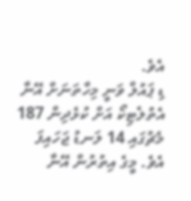އެވެ.
ޑި ޕައުލް ވަނީ މިހާތަނަށް އޭނާ އެތުލެޓިކޯ އަށް ކުޅެދިން 187 މެޗުގައި 14 ލަނޑު ޖަހައިފަ އެވެ. މީގެ އިތުރުން އޭނާ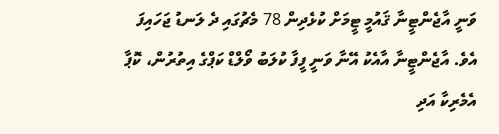ވަނީ އާޖެންޓީނާ ޤައުމީ ޓީމަށް ކުޅެދިން 78 މެޗުގައި ދެ ލަނޑު ޖަހައިފަ އެވެ. އާޖެންޓީނާ އާއެކު އޭނާ ވަނީ ފީފާ ކުލަބު ވޯލްޑް ކަޕްގެ އިތުރުން، ކޮޕާ އެމެރިކާ އަދި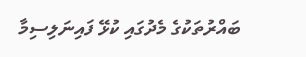ބައްރުތަކުގެ މެދުގައި ކުޅޭ ފައިނަލިސިމާ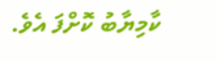ކާމިޔާބު ކޮށްފަ އެވެ.